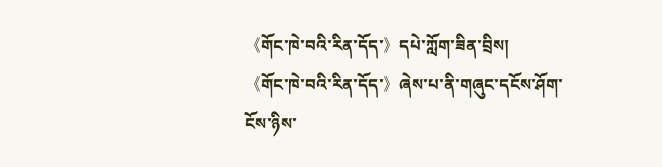《གོང་ཁེ་བའི་རིན་དོད་》དཔེ་ཀློག་ཟིན་བྲིས།
《གོང་ཁེ་བའི་རིན་དོད་》ཞེས་པ་ནི་གཞུང་དངོས་ཤོག་ངོས་ཉིས་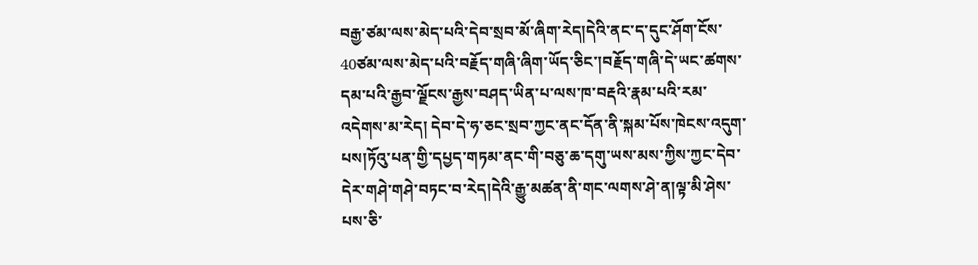བརྒྱ་ཙམ་ལས་མེད་པའི་དེབ་སྲབ་མོ་ཞིག་རེད།དེའི་ནང་ད་དུང་ཤོག་ངོས་40ཙམ་ལས་མེད་པའི་བརྗོད་གཞི་ཞིག་ཡོད་ཅིང་།བརྗོད་གཞི་དེ་ཡང་ཚགས་དམ་པའི་རྒྱབ་ལྗོངས་རྒྱས་བཤད་ཡིན་པ་ལས་ཁ་བརྡའི་རྣམ་པའི་རམ་འདེགས་མ་རེད། དེབ་དེ་ཧ་ཅང་སྲབ་ཀྱང་ནང་དོན་ནི་སྐམ་པོས་ཁེངས་འདུག་པས།ཏོའུ་པན་གྱི་དཔྱད་གཏམ་ནང་གི་བཅུ་ཆ་དགུ་ཡས་མས་ཀྱིས་ཀྱང་དེབ་དེར་གཤེ་གཤེ་བཏང་བ་རེད།དེའི་རྒྱུ་མཚན་ནི་གང་ལགས་ཤེ་ན།ལྟ་མི་ཤེས་པས་ཅི་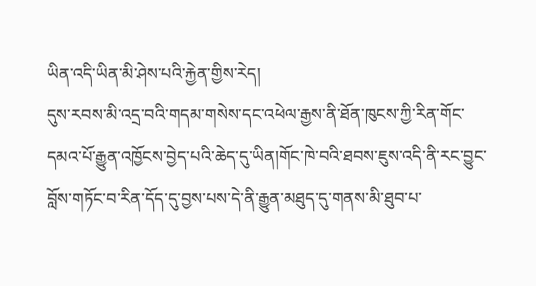ཡིན་འདི་ཡིན་མི་ཤེས་པའི་རྐྱེན་གྱིས་རེད།
དུས་རབས་མི་འདྲ་བའི་གདམ་གསེས་དང་འཕེལ་རྒྱས་ནི་ཐོན་ཁུངས་ཀྱི་རིན་གོང་དམའ་པོ་རྒྱུན་འཁྱོངས་བྱེད་པའི་ཆེད་དུ་ཡིན།གོང་ཁེ་བའི་ཐབས་ཇུས་འདི་ནི་རང་བྱུང་བློས་གཏོང་བ་རིན་དོད་དུ་བྱས་པས་དེ་ནི་རྒྱུན་མཐུད་དུ་གནས་མི་ཐུབ་པ་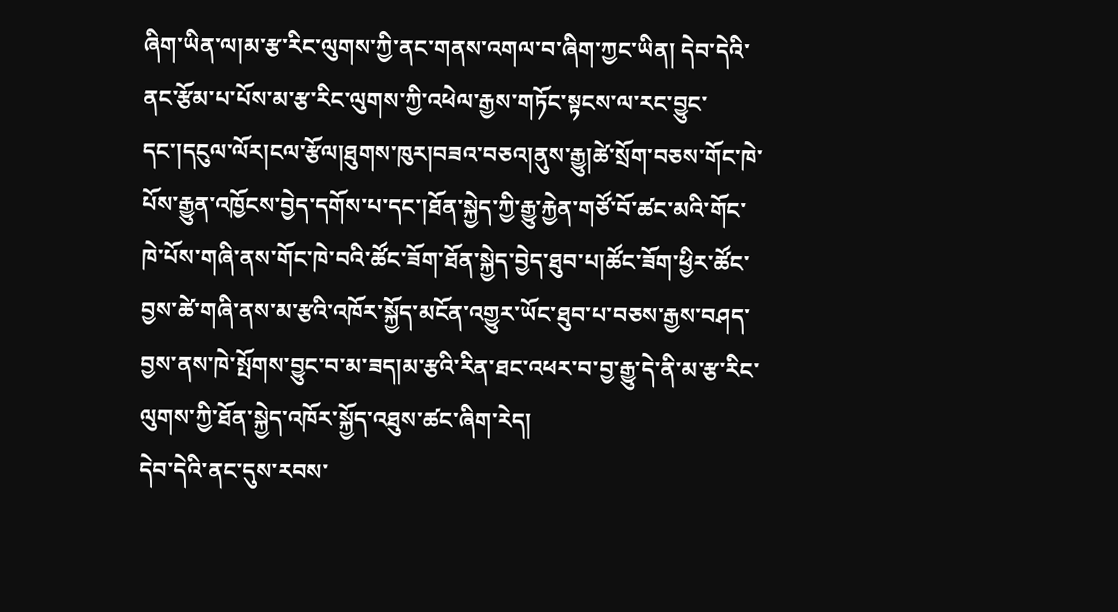ཞིག་ཡིན་ལ།མ་རྩ་རིང་ལུགས་ཀྱི་ནང་གནས་འགལ་བ་ཞིག་ཀྱང་ཡིན། དེབ་དེའི་ནང་རྩོམ་པ་པོས་མ་རྩ་རིང་ལུགས་ཀྱི་འཕེལ་རྒྱས་གཏོང་སྟངས་ལ་རང་བྱུང་དང་།དངུལ་ལོར།ངལ་རྩོལ།ཐུགས་ཁུར།བཟའ་བཅའ།ནུས་རྒྱུ།ཚེ་སྲོག་བཅས་གོང་ཁེ་པོས་རྒྱུན་འཁྱོངས་བྱེད་དགོས་པ་དང་།ཐོན་སྐྱེད་ཀྱི་རྒྱུ་རྐྱེན་གཙོ་བོ་ཚང་མའི་གོང་ཁེ་པོས་གཞི་ནས་གོང་ཁེ་བའི་ཚོང་ཟོག་ཐོན་སྐྱེད་བྱེད་ཐུབ་པ།ཚོང་ཟོག་ཕྱིར་ཚོང་བྱས་ཚེ་གཞི་ནས་མ་རྩའི་འཁོར་སྐྱོད་མངོན་འགྱུར་ཡོང་ཐུབ་པ་བཅས་རྒྱས་བཤད་བྱས་ནས་ཁེ་སྤོགས་བྱུང་བ་མ་ཟད།མ་རྩའི་རིན་ཐང་འཕར་བ་བྱ་རྒྱུ་དེ་ནི་མ་རྩ་རིང་ལུགས་ཀྱི་ཐོན་སྐྱེད་འཁོར་སྐྱོད་འཐུས་ཚང་ཞིག་རེད།
དེབ་དེའི་ནང་དུས་རབས་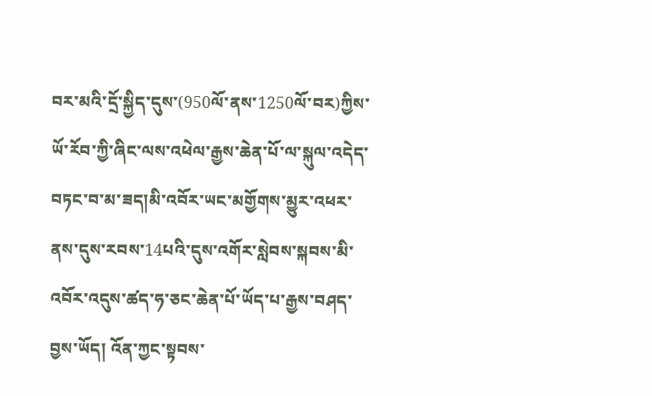བར་མའི་དྲོ་སྐྱིད་དུས་(950ལོ་ནས་1250ལོ་བར)ཀྱིས་ཡོ་རོབ་ཀྱི་ཞིང་ལས་འཕེལ་རྒྱས་ཆེན་པོ་ལ་སྐུལ་འདེད་བཏང་བ་མ་ཟད།མི་འབོར་ཡང་མགྱོགས་མྱུར་འཕར་ནས་དུས་རབས་14པའི་དུས་འགོར་སླེབས་སྐབས་མི་འབོར་འདུས་ཚད་ཧ་ཅང་ཆེན་པོ་ཡོད་པ་རྒྱས་བཤད་བྱས་ཡོད། འོན་ཀྱང་སྟབས་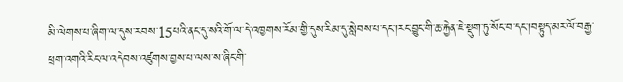མི་ལེགས་པ་ཞིག་ལ་དུས་རབས་15པའི་ནང་དུ་སའི་གོ་ལ་དེ་འཁྱགས་རོམ་གྱི་དུས་རིམ་དུ་སླེབས་པ་དང་།རང་བྱུང་གི་ཆ་རྐྱེན་ཇེ་སྡུག་ཏུ་སོང་བ་དང་།བསྟུད་མར་ལོ་བརྒྱ་ཕྲག་འགའི་རིང་ལ་འདེབས་འཛུགས་བྱས་པ་ལས་ས་ཞིང་གི་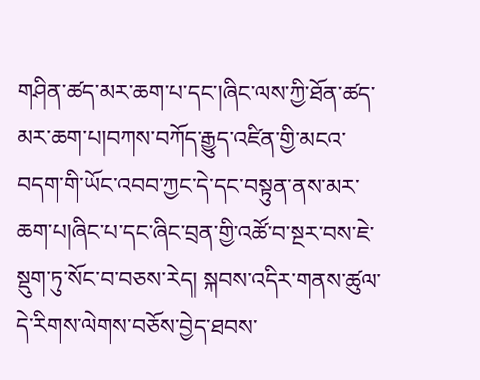གཤིན་ཚད་མར་ཆག་པ་དང་།ཞིང་ལས་ཀྱི་ཐོན་ཚད་མར་ཆག་པ།བཀས་བཀོད་རྒྱུད་འཛིན་གྱི་མངའ་བདག་གི་ཡོང་འབབ་ཀྱང་དེ་དང་བསྟུན་ནས་མར་ཆག་པ།ཞིང་པ་དང་ཞིང་བྲན་གྱི་འཚོ་བ་སྔར་བས་ཇེ་སྡུག་ཏུ་སོང་བ་བཅས་རེད། སྐབས་འདིར་གནས་ཚུལ་དེ་རིགས་ལེགས་བཅོས་བྱེད་ཐབས་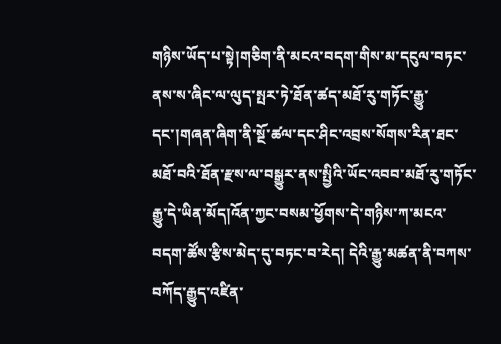གཉིས་ཡོད་པ་སྟེ།གཅིག་ནི་མངའ་བདག་གིས་མ་དངུལ་བཏང་ནས་ས་ཞིང་ལ་ལུད་སྤར་ཏེ་ཐོན་ཚད་མཐོ་རུ་གཏོང་རྒྱུ་དང་།གཞན་ཞིག་ནི་སྔོ་ཚལ་དང་ཤིང་འབྲས་སོགས་རིན་ཐང་མཐོ་བའི་ཐོན་རྫས་ལ་བསྒྱུར་ནས་སྤྱིའི་ཡོང་འབབ་མཐོ་རུ་གཏོང་རྒྱུ་དེ་ཡིན་མོད།འོན་ཀྱང་བསམ་ཕྱོགས་དེ་གཉིས་ཀ་མངའ་བདག་ཚོས་རྩིས་མེད་དུ་བཏང་བ་རེད། དེའི་རྒྱུ་མཚན་ནི་བཀས་བཀོད་རྒྱུད་འཛིན་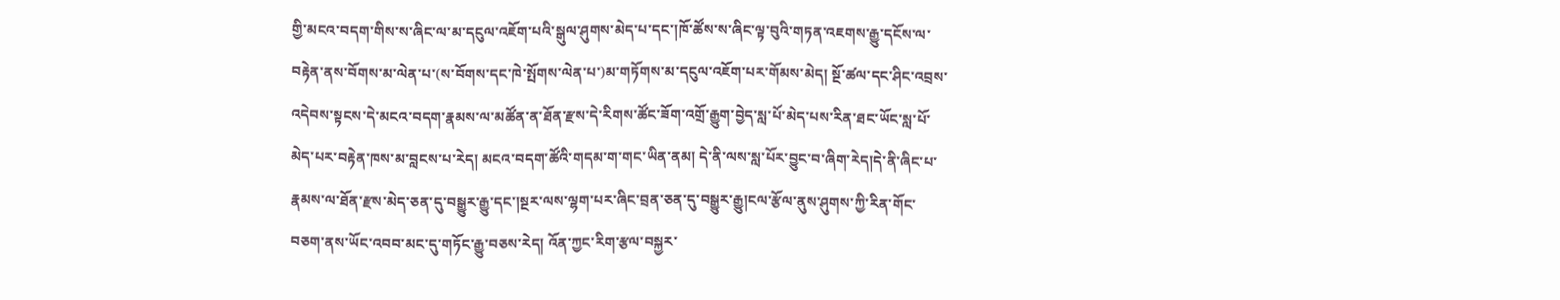གྱི་མངའ་བདག་གིས་ས་ཞིང་ལ་མ་དངུལ་འཇོག་པའི་སྒུལ་ཤུགས་མེད་པ་དང་།ཁོ་ཚོས་ས་ཞིང་ལྟ་བུའི་གཏན་འཇགས་རྒྱུ་དངོས་ལ་བརྟེན་ནས་བོགས་མ་ལེན་པ་(ས་བོགས་དང་ཁེ་སྤོགས་ལེན་པ་)མ་གཏོགས་མ་དངུལ་འཇོག་པར་གོམས་མེད། སྔོ་ཚལ་དང་ཤིང་འབྲས་འདེབས་སྟངས་དེ་མངའ་བདག་རྣམས་ལ་མཚོན་ན་ཐོན་རྫས་དེ་རིགས་ཚོང་ཟོག་འགྲོ་རྒྱུག་བྱེད་སླ་པོ་མེད་པས་རིན་ཐང་ཡོང་སླ་པོ་མེད་པར་བརྟེན་ཁས་མ་བླངས་པ་རེད། མངའ་བདག་ཚོའི་གདམ་ག་གང་ཡིན་ནམ། དེ་ནི་ལས་སླ་པོར་བྱུང་བ་ཞིག་རེད།དེ་ནི་ཞིང་པ་རྣམས་ལ་ཐོན་རྫས་མེད་ཅན་དུ་བསྒྱུར་རྒྱུ་དང་།སྔར་ལས་ལྷག་པར་ཞིང་བྲན་ཅན་དུ་བསྒྱུར་རྒྱུ།ངལ་རྩོལ་ནུས་ཤུགས་ཀྱི་རིན་གོང་བཅག་ནས་ཡོང་འབབ་མང་དུ་གཏོང་རྒྱུ་བཅས་རེད། འོན་ཀྱང་རིག་རྩལ་བསྐྱར་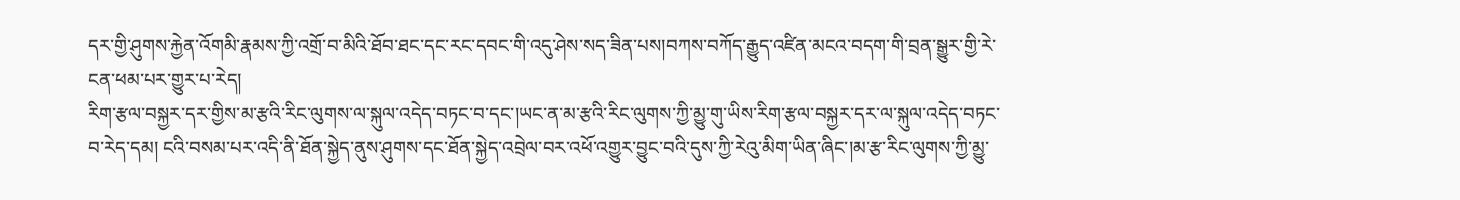དར་གྱི་ཤུགས་རྐྱེན་འོགམི་རྣམས་ཀྱི་འགྲོ་བ་མིའི་ཐོབ་ཐང་དང་རང་དབང་གི་འདུ་ཤེས་སད་ཟིན་པས།བཀས་བཀོད་རྒྱུད་འཛིན་མངའ་བདག་གི་བྲན་སྒྱུར་གྱི་རེ་ངན་ཕམ་པར་གྱུར་པ་རེད།
རིག་རྩལ་བསྐྱར་དར་གྱིས་མ་རྩའི་རིང་ལུགས་ལ་སྐུལ་འདེད་བཏང་བ་དང་།ཡང་ན་མ་རྩའི་རིང་ལུགས་ཀྱི་མྱུ་གུ་ཡིས་རིག་རྩལ་བསྐྱར་དར་ལ་སྐུལ་འདེད་བཏང་བ་རེད་དམ། ངའི་བསམ་པར་འདི་ནི་ཐོན་སྐྱེད་ནུས་ཤུགས་དང་ཐོན་སྐྱེད་འབྲེལ་བར་འཕོ་འགྱུར་བྱུང་བའི་དུས་ཀྱི་རེའུ་མིག་ཡིན་ཞིང་།མ་རྩ་རིང་ལུགས་ཀྱི་མྱུ་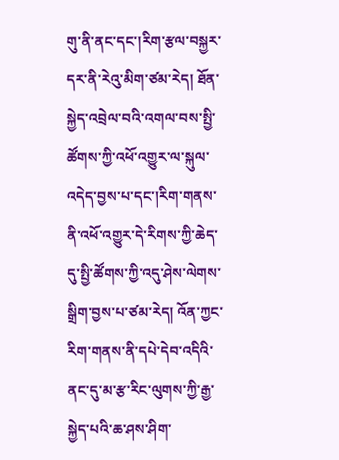གུ་ནི་ནང་དང་།རིག་རྩལ་བསྐྱར་དར་ནི་རེའུ་མིག་ཙམ་རེད། ཐོན་སྐྱེད་འབྲེལ་བའི་འགལ་བས་སྤྱི་ཚོགས་ཀྱི་འཕོ་འགྱུར་ལ་སྐུལ་འདེད་བྱས་པ་དང་།རིག་གནས་ནི་འཕོ་འགྱུར་དེ་རིགས་ཀྱི་ཆེད་དུ་སྤྱི་ཚོགས་ཀྱི་འདུ་ཤེས་ལེགས་སྒྲིག་བྱས་པ་ཙམ་རེད། འོན་ཀྱང་རིག་གནས་ནི་དཔེ་དེབ་འདིའི་ནང་དུ་མ་རྩ་རིང་ལུགས་ཀྱི་རྒྱ་སྐྱེད་པའི་ཆ་ཤས་ཤིག་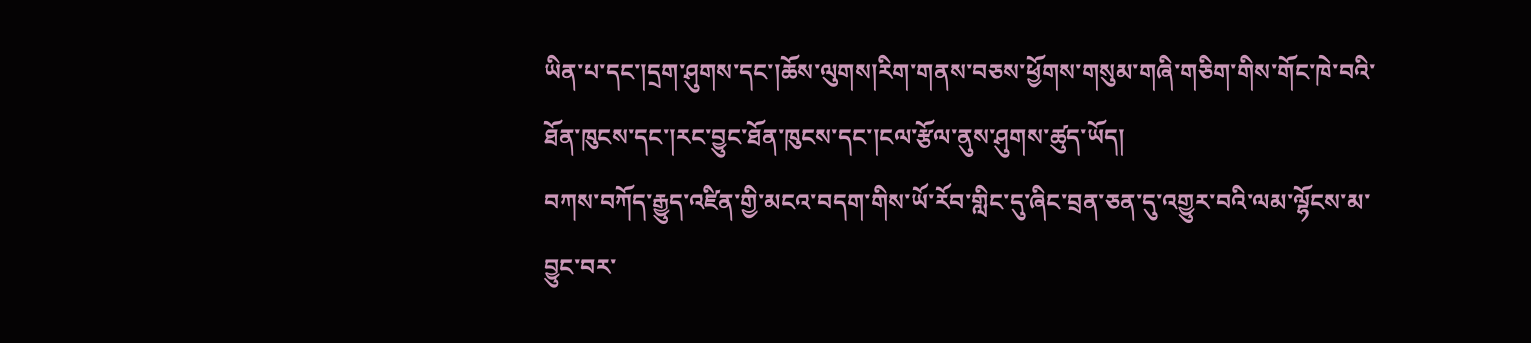ཡིན་པ་དང་།དྲག་ཤུགས་དང་།ཆོས་ལུགས།རིག་གནས་བཅས་ཕྱོགས་གསུམ་གཞི་གཅིག་གིས་གོང་ཁེ་བའི་ཐོན་ཁུངས་དང་།རང་བྱུང་ཐོན་ཁུངས་དང་།ངལ་རྩོལ་ནུས་ཤུགས་ཚུད་ཡོད།
བཀས་བཀོད་རྒྱུད་འཛིན་གྱི་མངའ་བདག་གིས་ཡོ་རོབ་གླིང་དུ་ཞིང་བྲན་ཅན་དུ་འགྱུར་བའི་ལམ་ལྷོངས་མ་བྱུང་བར་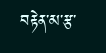བརྟེན་མ་རྩ་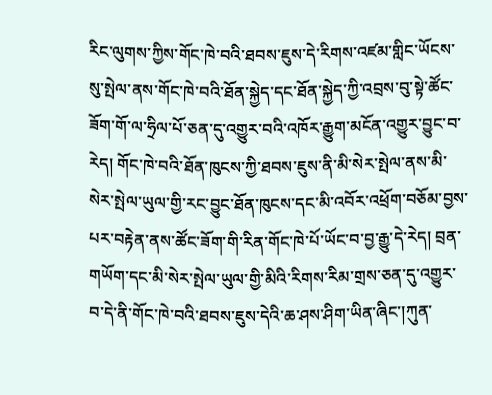རིང་ལུགས་ཀྱིས་གོང་ཁེ་བའི་ཐབས་ཇུས་དེ་རིགས་འཛམ་གླིང་ཡོངས་སུ་སྤེལ་ནས་གོང་ཁེ་བའི་ཐོན་སྐྱེད་དང་ཐོན་སྐྱེད་ཀྱི་འབྲས་བུ་སྟེ་ཚོང་ཟོག་གོ་ལ་ཧྲིལ་པོ་ཅན་དུ་འགྱུར་བའི་འཁོར་རྒྱུག་མངོན་འགྱུར་བྱུང་བ་རེད། གོང་ཁེ་བའི་ཐོན་ཁུངས་ཀྱི་ཐབས་ཇུས་ནི་མི་སེར་སྤེལ་ནས་མི་སེར་སྤེལ་ཡུལ་གྱི་རང་བྱུང་ཐོན་ཁུངས་དང་མི་འབོར་འཕྲོག་བཅོམ་བྱས་པར་བརྟེན་ནས་ཚོང་ཟོག་གི་རིན་གོང་ཁེ་པོ་ཡོང་བ་བྱ་རྒྱུ་དེ་རེད། བྲན་གཡོག་དང་མི་སེར་སྤེལ་ཡུལ་གྱི་མིའི་རིགས་རིམ་གྲས་ཅན་དུ་འགྱུར་བ་དེ་ནི་གོང་ཁེ་བའི་ཐབས་ཇུས་དེའི་ཆ་ཤས་ཤིག་ཡིན་ཞིང་།ཀུན་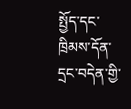སྤྱོད་དང་ཁྲིམས་དོན་དྲང་བདེན་གྱི་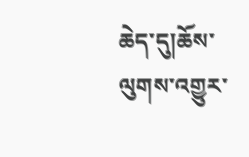ཆེད་དུ།ཆོས་ལུགས་འགྱུར་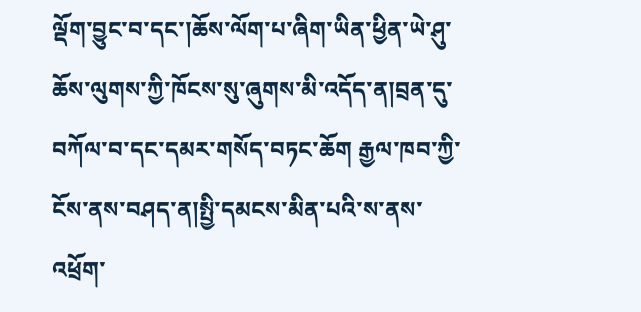ལྡོག་བྱུང་བ་དང་།ཆོས་ལོག་པ་ཞིག་ཡིན་ཕྱིན་ཡེ་ཤུ་ཆོས་ལུགས་ཀྱི་ཁོངས་སུ་ཞུགས་མི་འདོད་ན།བྲན་དུ་བཀོལ་བ་དང་དམར་གསོད་བཏང་ཆོག རྒྱལ་ཁབ་ཀྱི་ངོས་ནས་བཤད་ན།སྤྱི་དམངས་མིན་པའི་ས་ནས་འཕྲོག་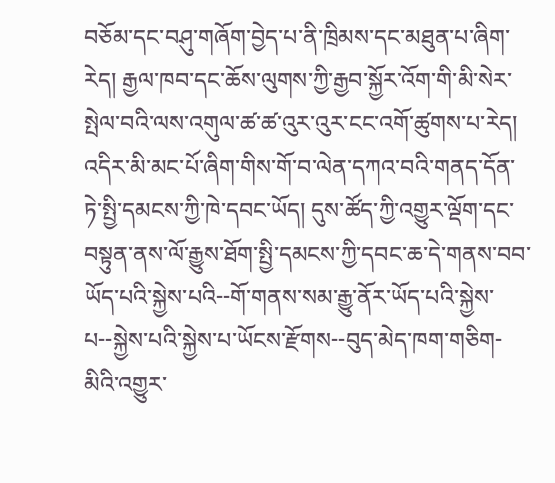བཅོམ་དང་བཤུ་གཞོག་བྱེད་པ་ནི་ཁྲིམས་དང་མཐུན་པ་ཞིག་རེད། རྒྱལ་ཁབ་དང་ཆོས་ལུགས་ཀྱི་རྒྱབ་སྐྱོར་འོག་གི་མི་སེར་སྤེལ་བའི་ལས་འགུལ་ཚ་ཚ་འུར་འུར་ངང་འགོ་ཚུགས་པ་རེད།
འདིར་མི་མང་པོ་ཞིག་གིས་གོ་བ་ལེན་དཀའ་བའི་གནད་དོན་ཏེ་སྤྱི་དམངས་ཀྱི་ཁེ་དབང་ཡོད། དུས་ཚོད་ཀྱི་འགྱུར་ལྡོག་དང་བསྟུན་ནས་ལོ་རྒྱུས་ཐོག་སྤྱི་དམངས་ཀྱི་དབང་ཆ་དེ་གནས་བབ་ཡོད་པའི་སྐྱེས་པའི--གོ་གནས་སམ་རྒྱུ་ནོར་ཡོད་པའི་སྐྱེས་པ--སྐྱེས་པའི་སྐྱེས་པ་ཡོངས་རྫོགས--བུད་མེད་ཁག་གཅིག-མིའི་འགྱུར་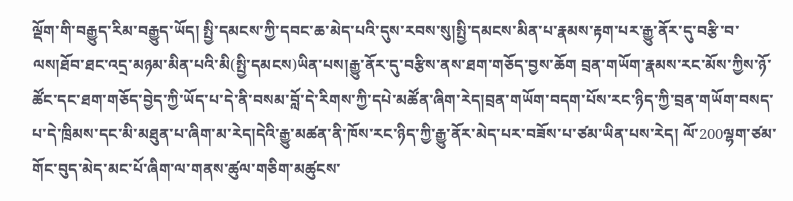ལྡོག་གི་བརྒྱུད་རིམ་བརྒྱུད་ཡོད། སྤྱི་དམངས་ཀྱི་དབང་ཆ་མེད་པའི་དུས་རབས་སུ།སྤྱི་དམངས་མིན་པ་རྣམས་རྟག་པར་རྒྱུ་ནོར་དུ་བརྩི་བ་ལས།ཐོབ་ཐང་འདྲ་མཉམ་མིན་པའི་མི(སྤྱི་དམངས)ཡིན་པས།རྒྱུ་ནོར་དུ་བརྩིས་ནས་ཐག་གཅོད་བྱས་ཆོག བྲན་གཡོག་རྣམས་རང་མོས་ཀྱིས་ཉོ་ཚོང་དང་ཐག་གཅོད་བྱེད་ཀྱི་ཡོད་པ་དེ་ནི་བསམ་བློ་དེ་རིགས་ཀྱི་དཔེ་མཚོན་ཞིག་རེད།བྲན་གཡོག་བདག་པོས་རང་ཉིད་ཀྱི་བྲན་གཡོག་བསད་པ་དེ་ཁྲིམས་དང་མི་མཐུན་པ་ཞིག་མ་རེད།དེའི་རྒྱུ་མཚན་ནི་ཁོས་རང་ཉིད་ཀྱི་རྒྱུ་ནོར་མེད་པར་བཟོས་པ་ཙམ་ཡིན་པས་རེད། ལོ་200ལྷག་ཙམ་གོང་བུད་མེད་མང་པོ་ཞིག་ལ་གནས་ཚུལ་གཅིག་མཚུངས་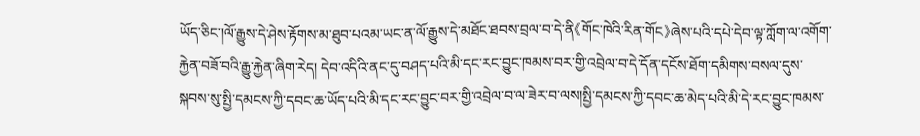ཡོད་ཅིང་།ལོ་རྒྱུས་དེ་ཤེས་རྟོགས་མ་ཐུབ་པའམ་ཡང་ན་ལོ་རྒྱུས་དེ་མཐོང་ཐབས་བྲལ་བ་དེ་ནི《གོང་ཁེའི་རིན་གོང》ཞེས་པའི་དཔེ་དེབ་ལྟ་ཀློག་ལ་འགོག་རྐྱེན་བཟོ་བའི་རྒྱུ་རྐྱེན་ཞིག་རེད། དེབ་འདིའི་ནང་དུ་བཤད་པའི་མི་དང་རང་བྱུང་ཁམས་བར་གྱི་འབྲེལ་བ་དེ་དོན་དངོས་ཐོག་དམིགས་བསལ་དུས་སྐབས་སུ་སྤྱི་དམངས་ཀྱི་དབང་ཆ་ཡོད་པའི་མི་དང་རང་བྱུང་བར་གྱི་འབྲེལ་བ་ལ་ཟེར་བ་ལས།སྤྱི་དམངས་ཀྱི་དབང་ཆ་མེད་པའི་མི་དེ་རང་བྱུང་ཁམས་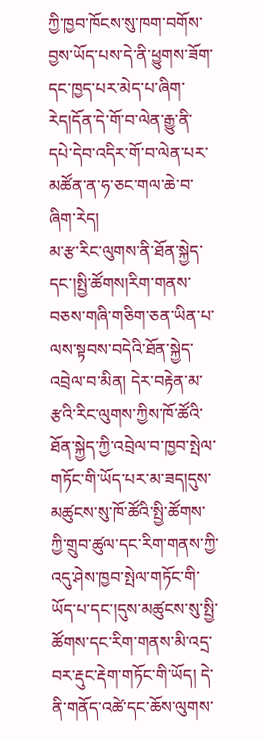ཀྱི་ཁྱབ་ཁོངས་སུ་ཁག་བགོས་བྱས་ཡོད་པས་དེ་ནི་ཕྱུགས་ཟོག་དང་ཁྱད་པར་མེད་པ་ཞིག་རེད།དོན་དེ་གོ་བ་ལེན་རྒྱུ་ནི་དཔེ་དེབ་འདིར་གོ་བ་ལེན་པར་མཚོན་ན་ཧ་ཅང་གལ་ཆེ་བ་ཞིག་རེད།
མ་རྩ་རིང་ལུགས་ནི་ཐོན་སྐྱེད་དང་།སྤྱི་ཚོགས།རིག་གནས་བཅས་གཞི་གཅིག་ཅན་ཡིན་པ་ལས་སྟབས་བདེའི་ཐོན་སྐྱེད་འབྲེལ་བ་མིན། དེར་བརྟེན་མ་རྩའི་རིང་ལུགས་ཀྱིས་ཁོ་ཚོའི་ཐོན་སྐྱེད་ཀྱི་འབྲེལ་བ་ཁྱབ་སྤེལ་གཏོང་གི་ཡོད་པར་མ་ཟད།དུས་མཚུངས་སུ་ཁོ་ཚོའི་སྤྱི་ཚོགས་ཀྱི་གྲུབ་ཚུལ་དང་རིག་གནས་ཀྱི་འདུ་ཤེས་ཁྱབ་སྤེལ་གཏོང་གི་ཡོད་པ་དང་།དུས་མཚུངས་སུ་སྤྱི་ཚོགས་དང་རིག་གནས་མི་འདྲ་བར་རྡུང་རྡེག་གཏོང་གི་ཡོད། དེ་ནི་གནོད་འཚེ་དང་ཆོས་ལུགས་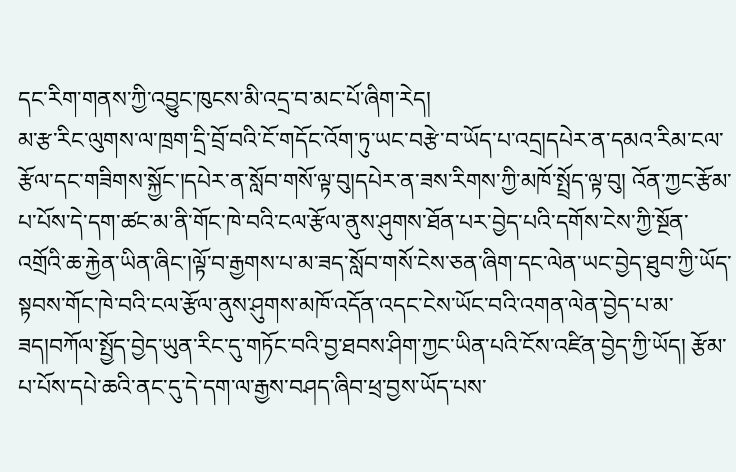དང་རིག་གནས་ཀྱི་འབྱུང་ཁུངས་མི་འདྲ་བ་མང་པོ་ཞིག་རེད།
མ་རྩ་རིང་ལུགས་ལ་ཁྲག་དྲི་བྲོ་བའི་ངོ་གདོང་འོག་ཏུ་ཡང་བརྩེ་བ་ཡོད་པ་འདྲ།དཔེར་ན་དམའ་རིམ་ངལ་རྩོལ་དང་གཟིགས་སྐྱོང་།དཔེར་ན་སློབ་གསོ་ལྟ་བུ།དཔེར་ན་ཟས་རིགས་ཀྱི་མཁོ་སྤྲོད་ལྟ་བུ། འོན་ཀྱང་རྩོམ་པ་པོས་དེ་དག་ཚང་མ་ནི་གོང་ཁེ་བའི་ངལ་རྩོལ་ནུས་ཤུགས་ཐོན་པར་བྱེད་པའི་དགོས་ངེས་ཀྱི་སྔོན་འགྲོའི་ཆ་རྐྱེན་ཡིན་ཞིང་།ལྟོ་བ་རྒྱགས་པ་མ་ཟད་སློབ་གསོ་ངེས་ཅན་ཞིག་དང་ལེན་ཡང་བྱེད་ཐུབ་ཀྱི་ཡོད་སྟབས་གོང་ཁེ་བའི་ངལ་རྩོལ་ནུས་ཤུགས་མཁོ་འདོན་འདང་ངེས་ཡོང་བའི་འགན་ལེན་བྱེད་པ་མ་ཟད།བཀོལ་སྤྱོད་བྱེད་ཡུན་རིང་དུ་གཏོང་བའི་བྱ་ཐབས་ཤིག་ཀྱང་ཡིན་པའི་ངོས་འཛིན་བྱེད་ཀྱི་ཡོད། རྩོམ་པ་པོས་དཔེ་ཆའི་ནང་དུ་དེ་དག་ལ་རྒྱས་བཤད་ཞིབ་ཕྲ་བྱས་ཡོད་པས་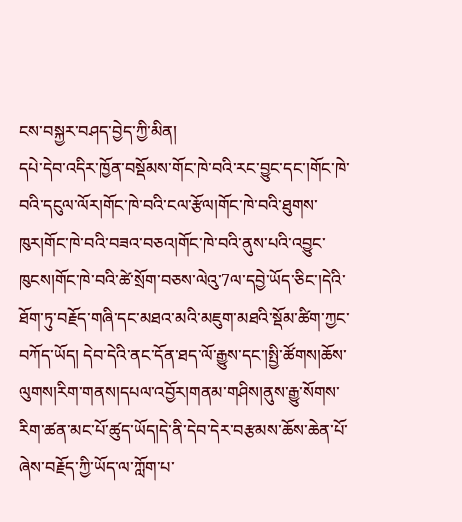ངས་བསྐྱར་བཤད་བྱེད་ཀྱི་མིན།
དཔེ་དེབ་འདིར་ཁྱོན་བསྡོམས་གོང་ཁེ་བའི་རང་བྱུང་དང་།གོང་ཁེ་བའི་དངུལ་ལོར།གོང་ཁེ་བའི་ངལ་རྩོལ།གོང་ཁེ་བའི་ཐུགས་ཁུར།གོང་ཁེ་བའི་བཟའ་བཅའ།གོང་ཁེ་བའི་ནུས་པའི་འབྱུང་ཁུངས།གོང་ཁེ་བའི་ཚེ་སྲོག་བཅས་ལེའུ་7ལ་དབྱེ་ཡོད་ཅིང་།དེའི་ཐོག་ཏུ་བརྗོད་གཞི་དང་མཐའ་མའི་མཇུག་མཐའི་སྡོམ་ཚིག་ཀྱང་བཀོད་ཡོད། དེབ་དེའི་ནང་དོན་ཐད་ལོ་རྒྱུས་དང་།སྤྱི་ཚོགས།ཆོས་ལུགས།རིག་གནས།དཔལ་འབྱོར།གནམ་གཤིས།ནུས་རྒྱུ་སོགས་རིག་ཚན་མང་པོ་ཚུད་ཡོད།དེ་ནི་དེབ་དེར་བརྩམས་ཆོས་ཆེན་པོ་ཞེས་བརྗོད་ཀྱི་ཡོད་ལ་ཀློག་པ་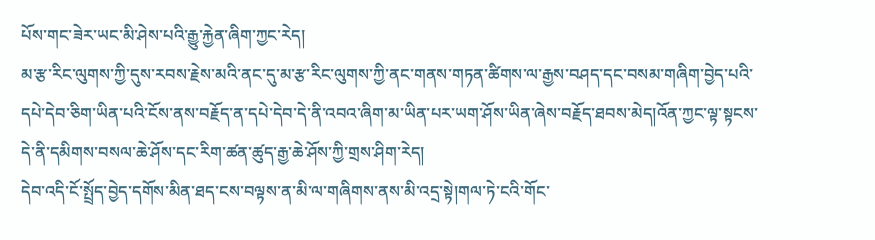པོས་གང་ཟེར་ཡང་མི་ཤེས་པའི་རྒྱུ་རྐྱེན་ཞིག་ཀྱང་རེད།
མ་རྩ་རིང་ལུགས་ཀྱི་དུས་རབས་རྗེས་མའི་ནང་དུ་མ་རྩ་རིང་ལུགས་ཀྱི་ནང་གནས་གཏན་ཚིགས་ལ་རྒྱས་བཤད་དང་བསམ་གཞིག་བྱེད་པའི་དཔེ་དེབ་ཅིག་ཡིན་པའི་ངོས་ནས་བརྗོད་ན་དཔེ་དེབ་དེ་ནི་འབའ་ཞིག་མ་ཡིན་པར་ཡག་ཤོས་ཡིན་ཞེས་བརྗོད་ཐབས་མེད།འོན་ཀྱང་ལྟ་སྟངས་དེ་ནི་དམིགས་བསལ་ཆེ་ཤོས་དང་རིག་ཚན་ཚུད་རྒྱ་ཆེ་ཤོས་ཀྱི་གྲས་ཤིག་རེད།
དེབ་འདི་ངོ་སྤྲོད་བྱེད་དགོས་མིན་ཐད་ངས་བལྟས་ན་མི་ལ་གཞིགས་ནས་མི་འདྲ་སྟེ།གལ་ཏེ་ངའི་གོང་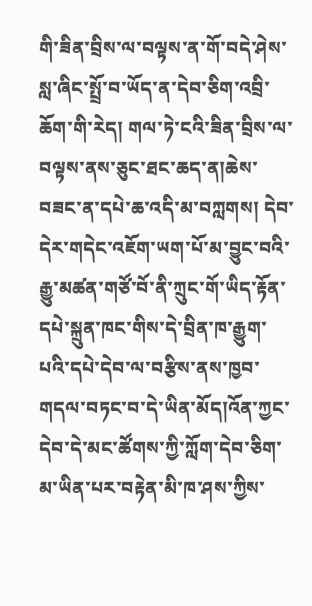གི་ཟིན་བྲིས་ལ་བལྟས་ན་གོ་བདེ་ཤེས་སླ་ཞིང་སྤྲོ་བ་ཡོད་ན་དེབ་ཅིག་འབྲི་ཆོག་གི་རེད། གལ་ཏེ་ངའི་ཟིན་བྲིས་ལ་བལྟས་ནས་ཅུང་ཐང་ཆད་ན།ཆེས་བཟང་ན་དཔེ་ཆ་འདི་མ་བཀླགས། དེབ་དེར་གདེང་འཇོག་ཡག་པོ་མ་བྱུང་བའི་རྒྱུ་མཚན་གཙོ་བོ་ནི་ཀྲུང་གོ་ཡིད་རྟོན་དཔེ་སྐྲུན་ཁང་གིས་དེ་བྲིན་ཁ་རྒྱུག་པའི་དཔེ་དེབ་ལ་བརྩིས་ནས་ཁྱབ་གདལ་བཏང་བ་དེ་ཡིན་མོད།འོན་ཀྱང་དེབ་དེ་མང་ཚོགས་ཀྱི་ཀློག་དེབ་ཅིག་མ་ཡིན་པར་བརྟེན་མི་ཁ་ཤས་ཀྱིས་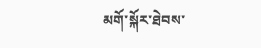མགོ་སྐོར་ཐེབས་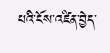པའི་ངོས་འཛིན་བྱེད་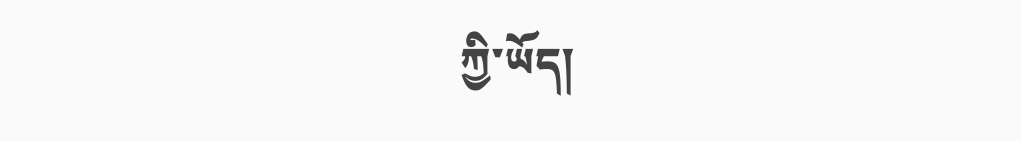ཀྱི་ཡོད།